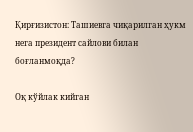Қирғизистон: Ташиевга чиқарилган ҳукм нега президент сайлови билан боғланмоқда?

Оқ кўйлак кийган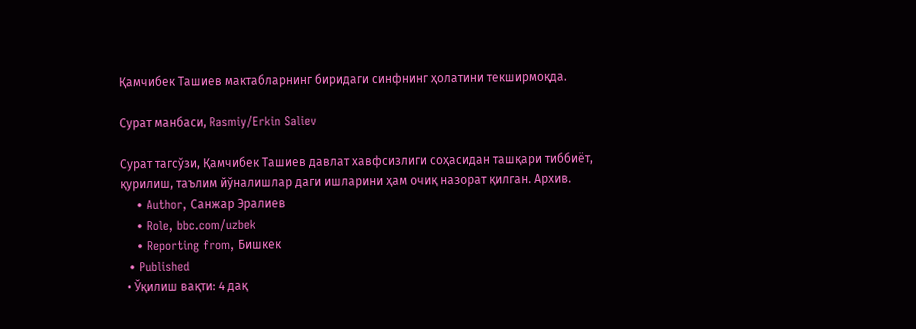Қамчибек Ташиев мактабларнинг биридаги синфнинг ҳолатини текширмоқда.

Сурат манбаси, Rasmiy/Erkin Saliev

Сурат тагсўзи, Қамчибек Ташиев давлат хавфсизлиги соҳасидан ташқари тиббиёт, қурилиш, таълим йўналишлар даги ишларини ҳам очиқ назорат қилган. Архив.
    • Author, Санжар Эралиев
    • Role, bbc.com/uzbek
    • Reporting from, Бишкек
  • Published
  • Ўқилиш вақти: 4 дақ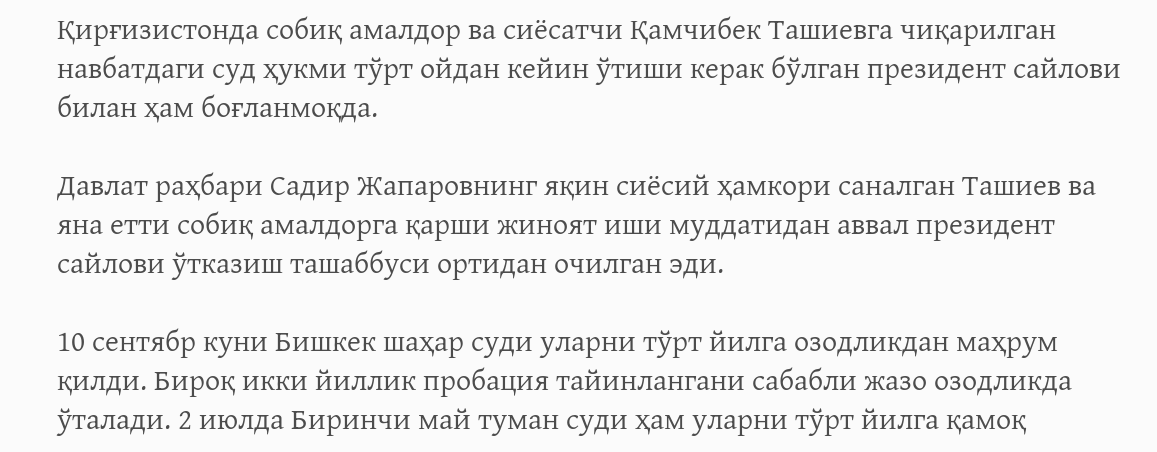Қирғизистонда собиқ амалдор ва сиёсатчи Қамчибек Ташиевга чиқарилган навбатдаги суд ҳукми тўрт ойдан кейин ўтиши керак бўлган президент сайлови билан ҳам боғланмоқда.

Давлат раҳбари Садир Жапаровнинг яқин сиёсий ҳамкори саналган Ташиев ва яна етти собиқ амалдорга қарши жиноят иши муддатидан аввал президент сайлови ўтказиш ташаббуси ортидан очилган эди.

10 сентябр куни Бишкек шаҳар суди уларни тўрт йилга озодликдан маҳрум қилди. Бироқ икки йиллик пробация тайинлангани сабабли жазо озодликда ўталади. 2 июлда Биринчи май туман суди ҳам уларни тўрт йилга қамоқ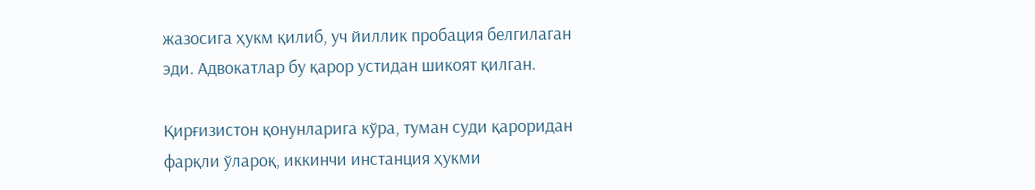жазосига ҳукм қилиб, уч йиллик пробация белгилаган эди. Адвокатлар бу қарор устидан шикоят қилган.

Қирғизистон қонунларига кўра, туман суди қароридан фарқли ўлароқ, иккинчи инстанция ҳукми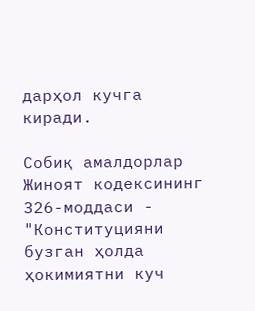дарҳол кучга киради.

Собиқ амалдорлар Жиноят кодексининг 326-моддаси - "Конституцияни бузган ҳолда ҳокимиятни куч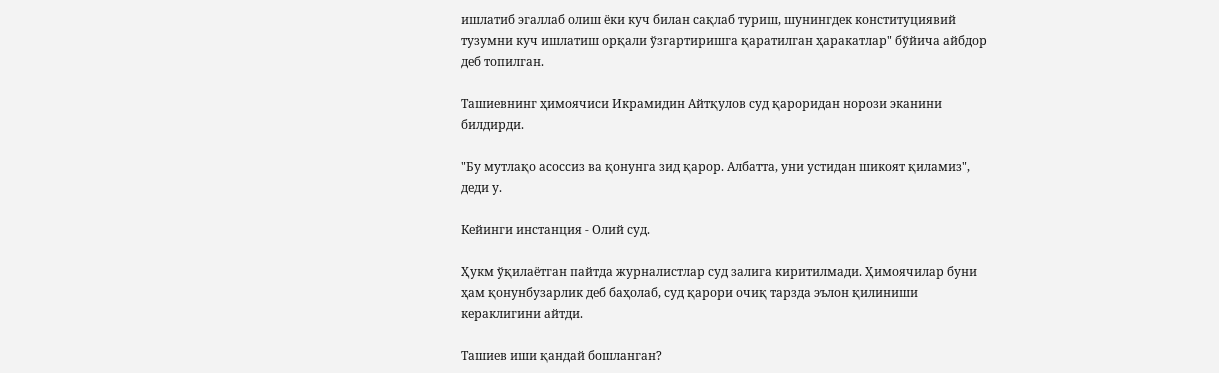ишлатиб эгаллаб олиш ёки куч билан сақлаб туриш, шунингдек конституциявий тузумни куч ишлатиш орқали ўзгартиришга қаратилган ҳаракатлар" бўйича айбдор деб топилган.

Ташиевнинг ҳимоячиси Икрамидин Айтқулов суд қароридан норози эканини билдирди.

"Бу мутлақо асоссиз ва қонунга зид қарор. Албатта, уни устидан шикоят қиламиз", деди у.

Кейинги инстанция - Олий суд.

Ҳукм ўқилаётган пайтда журналистлар суд залига киритилмади. Ҳимоячилар буни ҳам қонунбузарлик деб баҳолаб, суд қарори очиқ тарзда эълон қилиниши кераклигини айтди.

Ташиев иши қандай бошланган?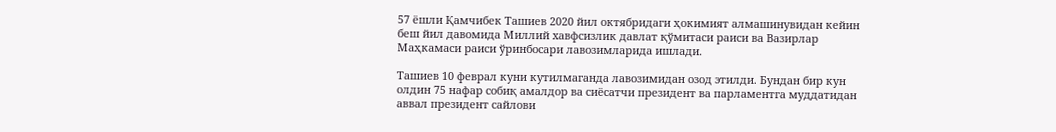57 ёшли Қамчибек Ташиев 2020 йил октябридаги ҳокимият алмашинувидан кейин беш йил давомида Миллий хавфсизлик давлат қўмитаси раиси ва Вазирлар Маҳкамаси раиси ўринбосари лавозимларида ишлади.

Ташиев 10 феврал куни кутилмаганда лавозимидан озод этилди. Бундан бир кун олдин 75 нафар собиқ амалдор ва сиёсатчи президент ва парламентга муддатидан аввал президент сайлови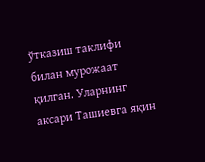ўтказиш таклифи билан мурожаат қилган. Уларнинг аксари Ташиевга яқин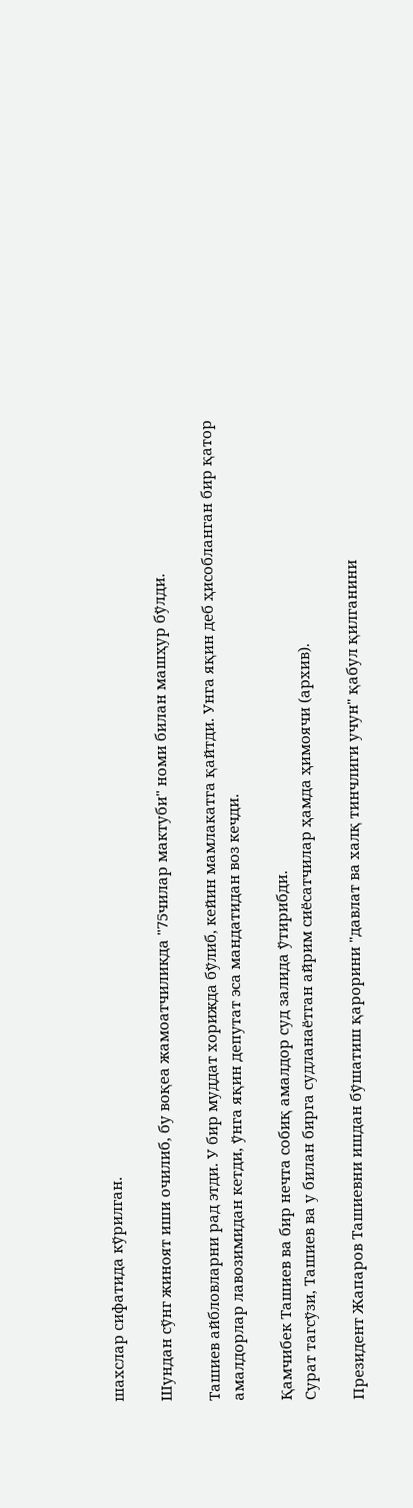шахслар сифатида кўрилган.

Шундан сўнг жиноят иши очилиб, бу воқеа жамоатчиликда "75чилар мактуби" номи билан машҳур бўлди.

Ташиев айбловларни рад этди. У бир муддат хорижда бўлиб, кейин мамлакатга қайтди. Унга яқин деб ҳисобланган бир қатор амалдорлар лавозимидан кетди, ўнга яқин депутат эса мандатидан воз кечди.

Қамчибек Ташиев ва бир нечта собиқ амалдор суд залида ўтирибди.
Сурат тагсўзи, Ташиев ва у билан бирга судланаётган айрим сиёсатчилар ҳамда ҳимоячи (архив).

Президент Жапаров Ташиевни ишдан бўшатиш қарорини "давлат ва халқ тинчлиги учун" қабул қилганини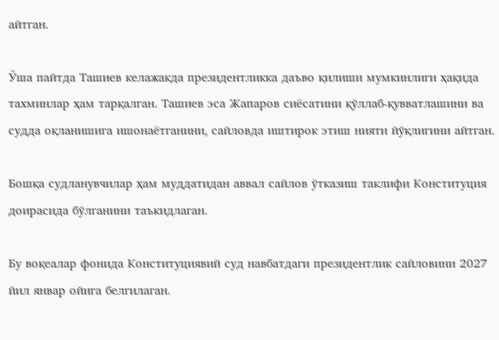айтган.

Ўша пайтда Ташиев келажакда президентликка даъво қилиши мумкинлиги ҳақида тахминлар ҳам тарқалган. Ташиев эса Жапаров сиёсатини қўллаб-қувватлашини ва судда оқланишига ишонаётганини, сайловда иштирок этиш нияти йўқлигини айтган.

Бошқа судланувчилар ҳам муддатидан аввал сайлов ўтказиш таклифи Конституция доирасида бўлганини таъкидлаган.

Бу воқеалар фонида Конституциявий суд навбатдаги президентлик сайловини 2027 йил январ ойига белгилаган.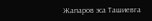Жапаров эса Ташиевга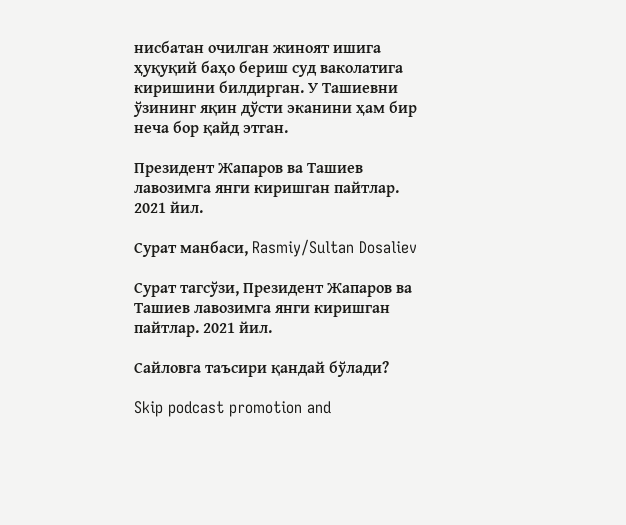нисбатан очилган жиноят ишига ҳуқуқий баҳо бериш суд ваколатига киришини билдирган. У Ташиевни ўзининг яқин дўсти эканини ҳам бир неча бор қайд этган.

Президент Жапаров ва Ташиев лавозимга янги киришган пайтлар. 2021 йил.

Сурат манбаси, Rasmiy/Sultan Dosaliev

Сурат тагсўзи, Президент Жапаров ва Ташиев лавозимга янги киришган пайтлар. 2021 йил.

Сайловга таъсири қандай бўлади?

Skip podcast promotion and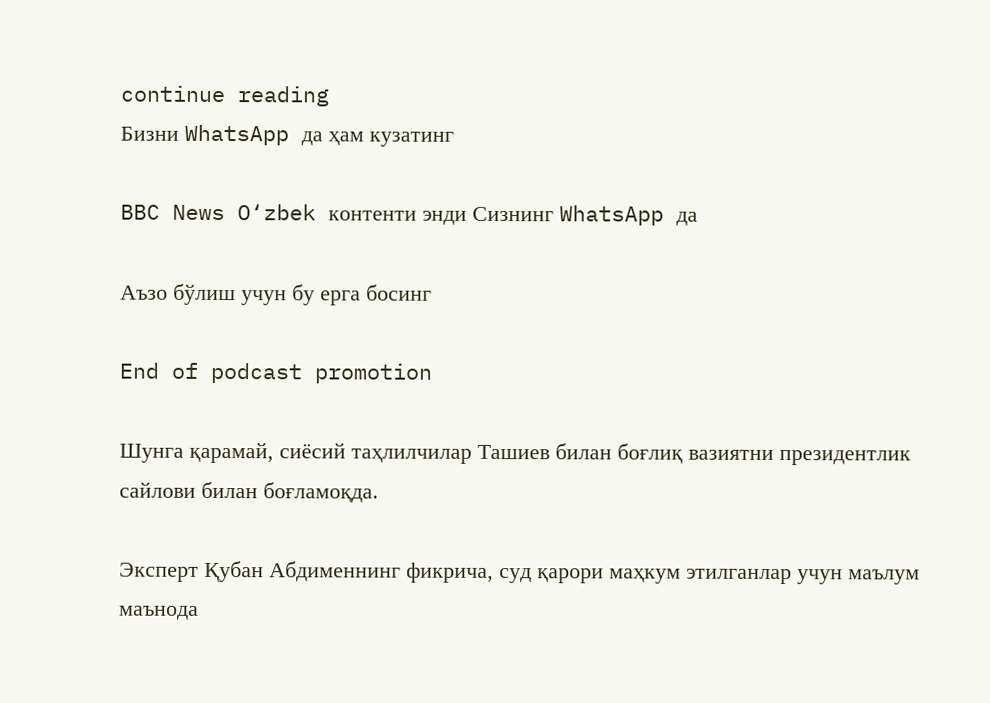continue reading
Бизни WhatsApp да ҳам кузатинг

BBC News O‘zbek контенти энди Сизнинг WhatsApp да

Аъзо бўлиш учун бу ерга босинг

End of podcast promotion

Шунга қарамай, сиёсий таҳлилчилар Ташиев билан боғлиқ вазиятни президентлик сайлови билан боғламоқда.

Эксперт Қубан Абдименнинг фикрича, суд қарори маҳкум этилганлар учун маълум маънода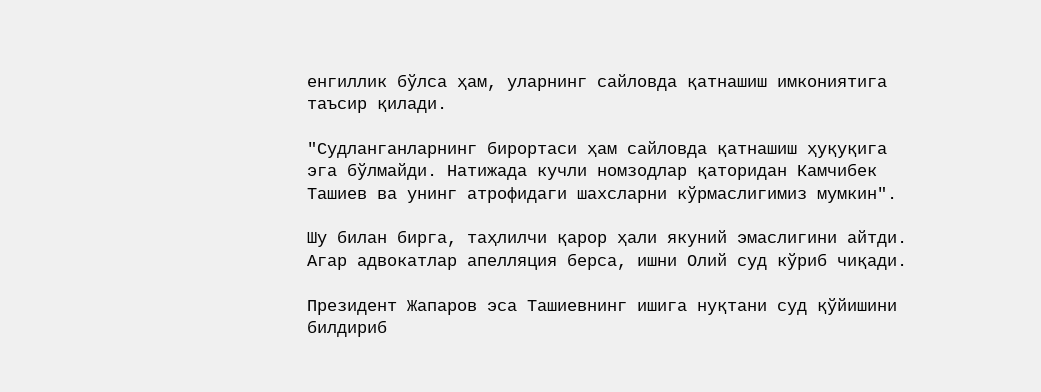енгиллик бўлса ҳам, уларнинг сайловда қатнашиш имкониятига таъсир қилади.

"Судланганларнинг бирортаси ҳам сайловда қатнашиш ҳуқуқига эга бўлмайди. Натижада кучли номзодлар қаторидан Камчибек Ташиев ва унинг атрофидаги шахсларни кўрмаслигимиз мумкин".

Шу билан бирга, таҳлилчи қарор ҳали якуний эмаслигини айтди. Агар адвокатлар апелляция берса, ишни Олий суд кўриб чиқади.

Президент Жапаров эса Ташиевнинг ишига нуқтани суд қўйишини билдириб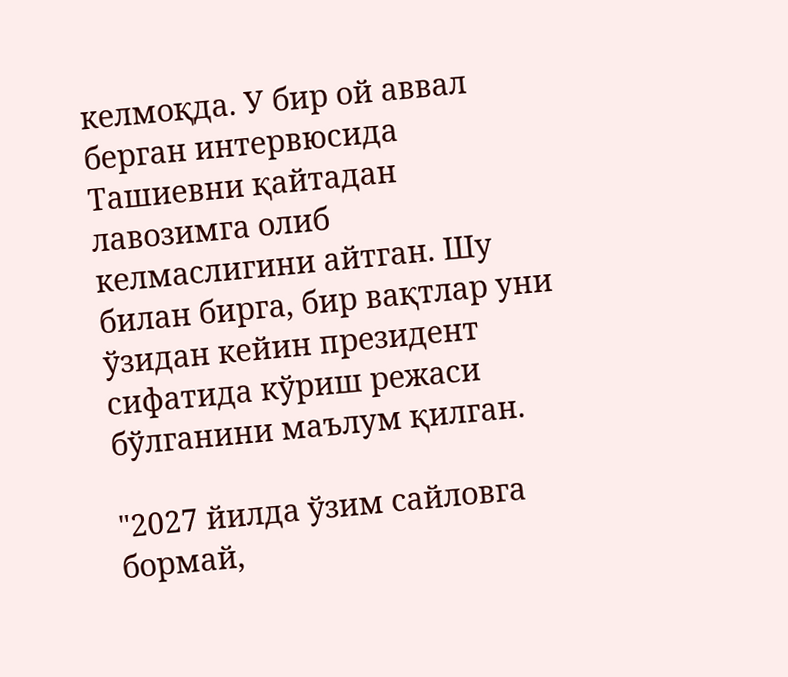келмоқда. У бир ой аввал берган интервюсида Ташиевни қайтадан лавозимга олиб келмаслигини айтган. Шу билан бирга, бир вақтлар уни ўзидан кейин президент сифатида кўриш режаси бўлганини маълум қилган.

"2027 йилда ўзим сайловга бормай,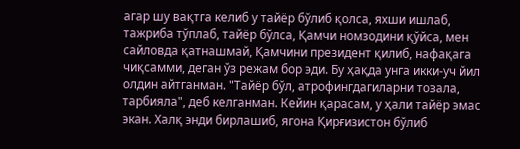агар шу вақтга келиб у тайёр бўлиб қолса, яхши ишлаб, тажриба тўплаб, тайёр бўлса, Қамчи номзодини қўйса, мен сайловда қатнашмай, Қамчини президент қилиб, нафақага чиқсамми, деган ўз режам бор эди. Бу ҳақда унга икки-уч йил олдин айтганман. "Тайёр бўл, атрофингдагиларни тозала, тарбияла", деб келганман. Кейин қарасам, у ҳали тайёр эмас экан. Халқ энди бирлашиб, ягона Қирғизистон бўлиб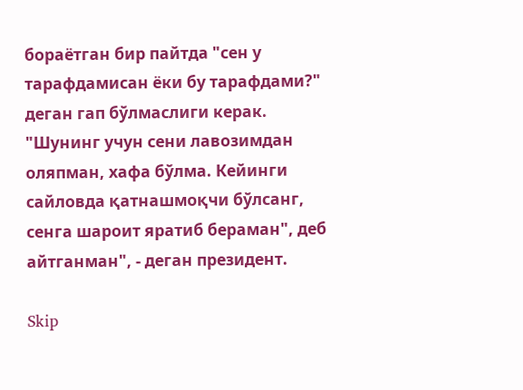бораётган бир пайтда "сен у тарафдамисан ёки бу тарафдами?" деган гап бўлмаслиги керак. "Шунинг учун сени лавозимдан оляпман, хафа бўлма. Кейинги сайловда қатнашмоқчи бўлсанг, сенга шароит яратиб бераман", деб айтганман", - деган президент.

Skip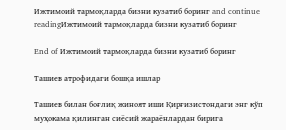Ижтимоий тармоқларда бизни кузатиб боринг and continue readingИжтимоий тармоқларда бизни кузатиб боринг

End of Ижтимоий тармоқларда бизни кузатиб боринг

Ташиев атрофидаги бошқа ишлар

Ташиев билан боғлиқ жиноят иши Қирғизистондаги энг кўп муҳокама қилинган сиёсий жараёнлардан бирига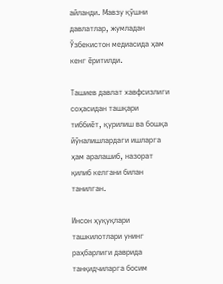айланди. Мавзу қўшни давлатлар, жумладан Ўзбекистон медиасида ҳам кенг ёритилди.

Ташиев давлат хавфсизлиги соҳасидан ташқари тиббиёт, қурилиш ва бошқа йўналишлардаги ишларга ҳам аралашиб, назорат қилиб келгани билан танилган.

Инсон ҳуқуқлари ташкилотлари унинг раҳбарлиги даврида танқидчиларга босим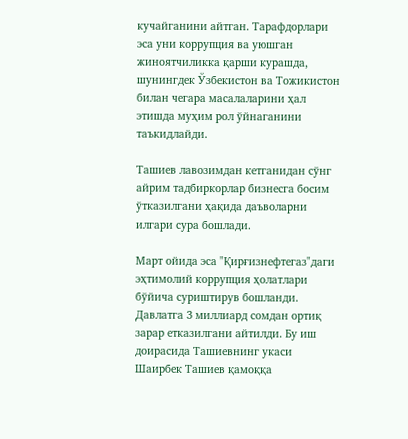кучайганини айтган. Тарафдорлари эса уни коррупция ва уюшган жиноятчиликка қарши курашда, шунингдек Ўзбекистон ва Тожикистон билан чегара масалаларини ҳал этишда муҳим рол ўйнаганини таъкидлайди.

Ташиев лавозимдан кетганидан сўнг айрим тадбиркорлар бизнесга босим ўтказилгани ҳақида даъволарни илгари сура бошлади.

Март ойида эса "Қирғизнефтегаз"даги эҳтимолий коррупция ҳолатлари бўйича суриштирув бошланди. Давлатга 3 миллиард сомдан ортиқ зарар етказилгани айтилди. Бу иш доирасида Ташиевнинг укаси Шаирбек Ташиев қамоққа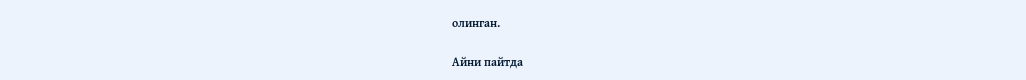олинган.

Айни пайтда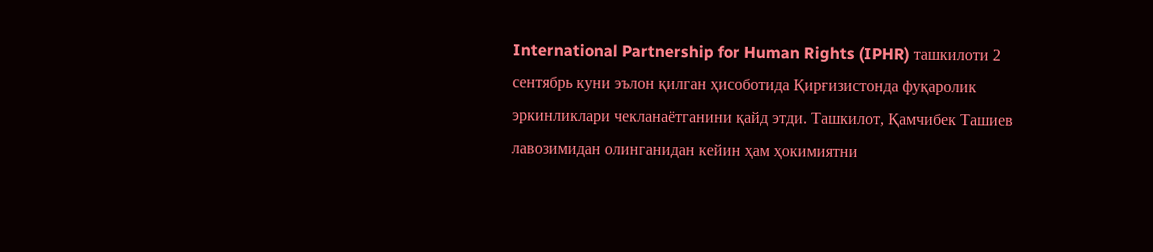International Partnership for Human Rights (IPHR) ташкилоти 2 сентябрь куни эълон қилган ҳисоботида Қирғизистонда фуқаролик эркинликлари чекланаётганини қайд этди. Ташкилот, Қамчибек Ташиев лавозимидан олинганидан кейин ҳам ҳокимиятни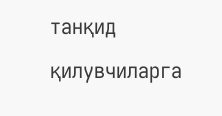танқид қилувчиларга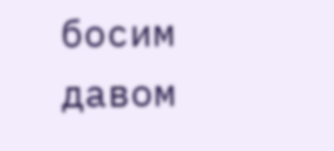босим давом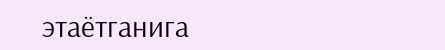этаётганига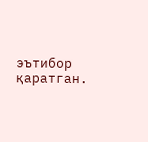эътибор қаратган.